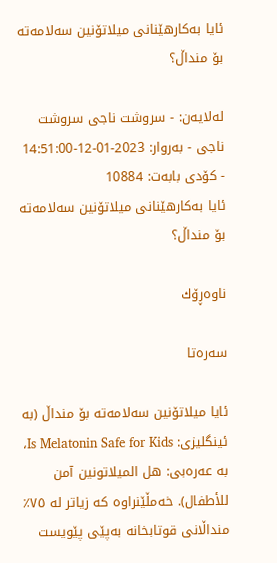ئایا بەکارھێنانی میلاتۆنین سەلامەتە بۆ منداڵ؟

له‌لایه‌ن: - سروشت ناجی سروشت ناجی - به‌روار: 2023-01-12-14:51:00 - کۆدی بابەت: 10884
ئایا بەکارھێنانی میلاتۆنین سەلامەتە بۆ منداڵ؟

ناوه‌ڕۆك

سەرەتا

ئایا میلاتۆنین سەلامەتە بۆ منداڵ (بە ئینگلیزی: Is Melatonin Safe for Kids، بە عەرەبی: هل الميلاتونين آمن للأطفال). خەمڵێنراوە کە زیاتر لە ٧٥٪ منداڵانی قوتابخانە بەپێی پێویست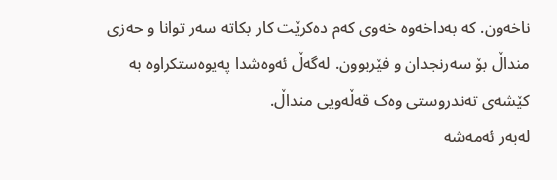ناخەون. کە بەداخەوە خەوی کەم دەکرێت کار بکاتە سەر توانا و حەزی منداڵ بۆ سەرنجدان و فێربوون. لەگەڵ ئەوەشدا پەیوەستکراوە بە کێشەی تەندروستی وەک قەڵەویی منداڵ.
لەبەر ئەمەشە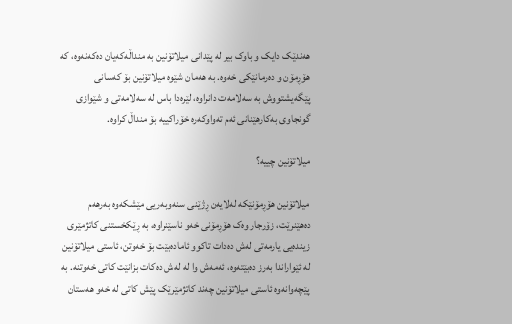هەندێک دایک و باوک بیر لە پێدانی میلاتۆنین بە منداڵەکەیان دەکەنەوە، کە هۆڕمۆن و دەرمانێکی خەوە. بە هەمان شێوە میلاتۆنین بۆ کەسانی پێگەیشتووش بە سەلامەت دانراوە، لێرەدا باس لە سەلامەتی و شێوازی گونجاوی بەکارھێنانی ئەم تەواوکەرە خۆراکییە بۆ منداڵ کراوە.

میلاتۆنین چییە؟

میلاتۆنین هۆڕمۆنێکە لەلایەن ڕژێنی سنەوبەریی مێشکەوە بەرهەم دەهێنرێت، زۆرجار وەک هۆڕمۆنی خەو ناسێنراوە، بە ڕێکخستنی کاتژمێری زیندەیی یارمەتی لەش دەدات تاکوو ئامادەبێت بۆ خەوتن، ئاستی میلاتۆنین لە ئێواراندا بەرز دەبێتەوە، ئەمەش وا لە لەش دەکات بزانێت کاتی خەوتنە. بە پێچەوانەوە ئاستی میلاتۆنین چەند کاتژمێرێک پێش کاتی لە خەو هەستان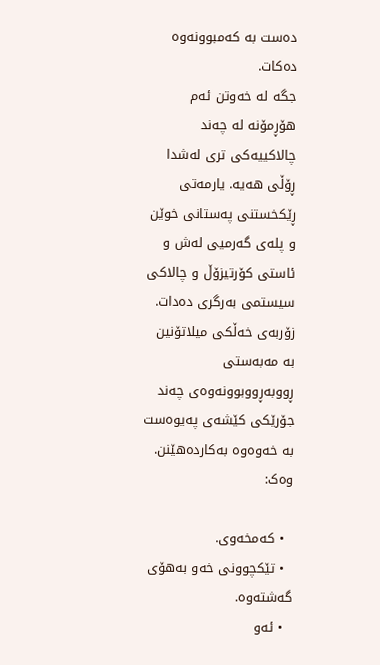دەست بە کەمبوونەوە دەکات.
جگە لە خەوتن ئەم هۆڕمۆنە لە چەند چالاکییەکی تری لەشدا ڕۆڵی هەیە. یارمەتی ڕێکخستنی پەستانی خوێن و پلەی گەرمیی لەش و ئاستی کۆرتیزۆڵ و چالاکی سیستمی بەرگری دەدات.
زۆربەی خەڵکی میلاتۆنین بە مەبەستی ڕووبەڕووبوونەوەی چەند جۆرێکی کێشەی پەیوەست بە خەوەوە بەکاردەهێنن. وەک:

  • کەمخەوی.
  • تێکچوونی خەو بەهۆی گەشتەوە.
  • ئەو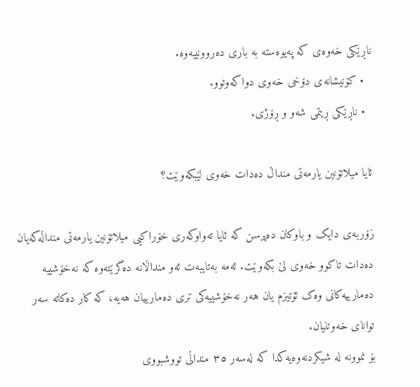ناڕێکی خەوەی کە پەیوەستە بە باری دەروونییەوە.
  • کۆنیشانەی دۆخی خەوی دواکەوتوو.
  • ناڕێکی ڕیتمی شەو و ڕۆژی.

ئایا میلاتۆنین یارمەتی منداڵ دەدات خەوی لێبکەوێت؟

زۆربەی دایک و باوکان دەپرسن کە ئایا تەواوکەری خۆراکیی میلاتۆنین یارمەتی منداڵەکەیان دەدات تاکوو خەوی لێ بکەوێت. ئەمە بەتایبەت ئەو منداڵانە دەگرێتەوە کە نەخۆشییە دەمارییەکانی وەک ئۆتیزم یان هەر نەخۆشییەکی تری دەمارییان هەیە، کە کار دەکاتە سەر توانای خەوتنیان.
بۆ نموونە لە شیکردنەوەیەکدا کە لەسەر ٣٥ منداڵی تووشبووی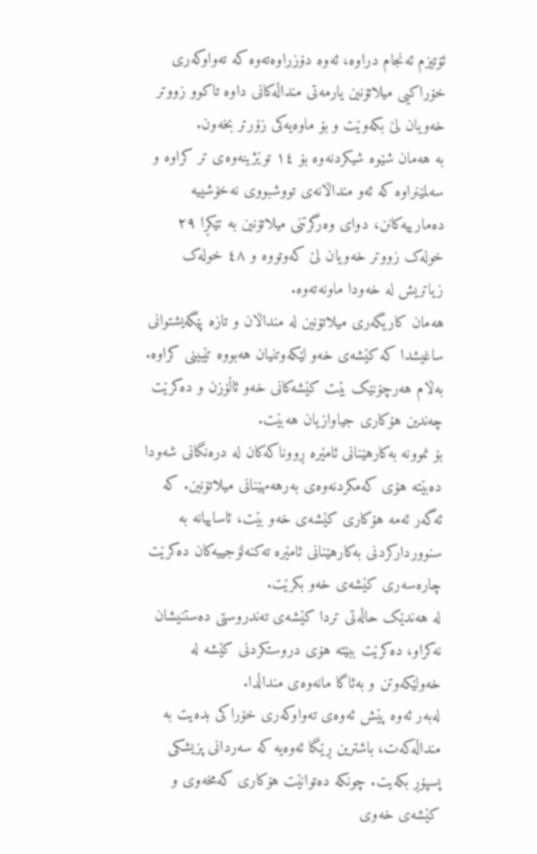ئۆتیزم ئەنجام دراوە، ئەوە دۆزراوەتەوە کە تەواوکەری خۆراکیی میلاتۆنین یارمەتی منداڵەکانی داوە تاکوو زووتر خەویان لێ بکەوێت و بۆ ماوەیەکی زۆرتر بخەون.
بە هەمان شێوە شیکردنەوە بۆ ١٤ توێژینەوەی تر کراوە و سەلمێنراوە کە ئەو منداڵانەی تووشبووی نەخۆشییە دەمارییەکانن، دوای وەرگرتنی میلاتۆنین بە تێکڕا ٢٩ خولەک زووتر خەویان لێ کەوتووە و ٤٨ خولەک زیاتریش لە خەودا ماونەتەوە.
هەمان کاریگەری میلاتۆنین لە منداڵان و تازە پێگەیشتوانی ساغیشدا کە کێشەی خەو لێکەوتنیان هەبووە تێبینی کراوە.
بەڵام هەرچۆنێک بێت کێشەکانی خەو ئاڵۆزن و دەکرێت چەندین هۆکاری جیاوازیان هەبێت.
بۆ نموونە بەکارهێنانی ئامێرە ڕووناکەکان لە درەنگانی شەودا دەبێتە هۆی کەمکردنەوەی بەرهەمهێنانی میلاتۆنین. کە ئەگەر ئەمە هۆکاری کێشەی خەو بێت، ئاساییانە بە سنووردارکردنی بەکارهێنانی ئامێرە تەکنەلۆجییەکان دەکرێت چارەسەری کێشەی خەو بکرێت.
لە هەندێک حاڵەتی تردا کێشەی تەندروستی دەستنیشان نەکراو، دەکرێت ببێتە هۆی دروستکردنی کێشە لە خەولێکەوتن و بەئاگا مانەوەی منداڵدا.
لەبەر ئەوە پێش ئەوەی تەواوکەری خۆراکی بدەیت بە منداڵەکەت، باشترین ڕێگا ئەوەیە کە سەردانی پزیشکی پسپۆڕ بکەیت. چونکە دەتوانێت هۆکاری کەمخەوی و کێشەی خەوی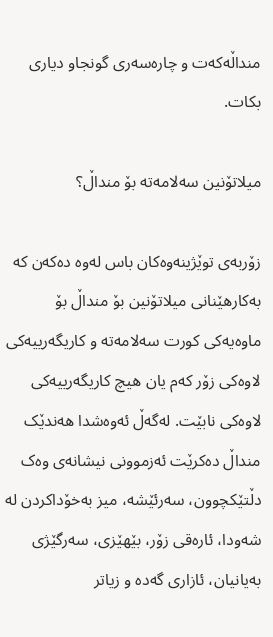منداڵەکەت و چارەسەری گونجاو دیاری بکات.

میلاتۆنین سەلامەتە بۆ منداڵ؟

زۆربەی توێژینەوەکان باس لەوە دەکەن کە بەکارهێنانی میلاتۆنین بۆ منداڵ بۆ ماوەیەکی کورت سەلامەتە و کاریگەرییەکی لاوەکی زۆر کەم یان هیچ کاریگەرییەکی لاوەکی نابێت. لەگەڵ ئەوەشدا هەندێک منداڵ دەکرێت ئەزموونی نیشانەی وەک دڵتێکچوون، سەرئێشە، میز بەخۆداکردن لە شەودا، ئارەقی زۆر، بێهێزی، سەرگێژی بەیانیان، ئازاری گەدە و زیاتر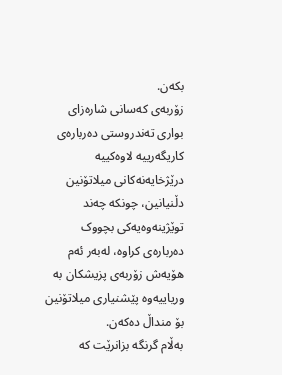بکەن.
زۆربەی کەسانی شارەزای بواری تەندروستی دەربارەی کاریگەرییە لاوەکییە درێژخایەنەکانی میلاتۆنین دڵنیانین، چونکە چەند توێژینەوەیەکی بچووک دەربارەی کراوە، لەبەر ئەم هۆیەش زۆربەی پزیشکان بە وریاییەوە پێشنیاری میلاتۆنین بۆ منداڵ دەکەن.
بەڵام گرنگە بزانرێت کە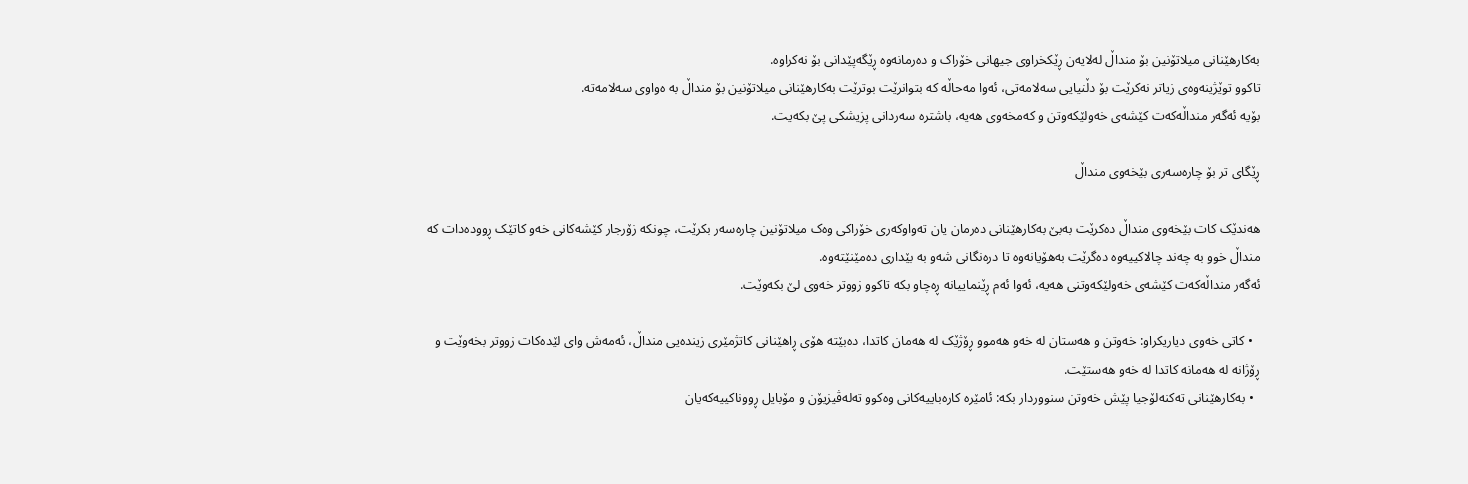بەکارهێنانی میلاتۆنین بۆ منداڵ لەلایەن ڕێکخراوی جیهانی خۆراک و دەرمانەوە ڕێگەپێدانی بۆ نەکراوە.
تاکوو توێژینەوەی زیاتر نەکرێت بۆ دڵنیایی سەلامەتی، ئەوا مەحاڵە کە بتوانرێت بوترێت بەکارهێنانی میلاتۆنین بۆ منداڵ بە ەواوی سەلامەتە.
بۆیە ئەگەر منداڵەکەت کێشەی خەولێکەوتن و کەمخەوی هەیە، باشترە سەردانی پزیشکی پێ بکەیت.

ڕێگای تر بۆ چارەسەری بێخەوی منداڵ

هەندێک کات بێخەوی منداڵ دەکرێت بەبێ بەکارهێنانی دەرمان یان تەواوکەری خۆراکی وەک میلاتۆنین چارەسەر بکرێت، چونکە زۆرجار کێشەکانی خەو کاتێک ڕوودەدات کە منداڵ خوو بە چەند چالاکییەوە دەگرێت بەهۆیانەوە تا درەنگانی شەو بە بێداری دەمێنێتەوە.
ئەگەر منداڵەکەت کێشەی خەولێکەوتنی هەیە، ئەوا ئەم ڕێنماییانە ڕەچاو بکە تاکوو زووتر خەوی لێ بکەوێت.

  • کاتی خەوی دیاریکراو: خەوتن و هەستان لە خەو هەموو ڕۆژێک لە هەمان کاتدا، دەبێتە هۆی ڕاهێنانی کاتژمێری زیندەیی منداڵ، ئەمەش وای لێدەکات زووتر بخەوێت و ڕۆژانە لە هەمانە کاتدا لە خەو هەستێت.
  • بەکارهێنانی تەکنەلۆجیا پێش خەوتن سنووردار بکە: ئامێرە کارەباییەکانی وەکوو تەلەڤیزیۆن و مۆبایل ڕووناکییەکەیان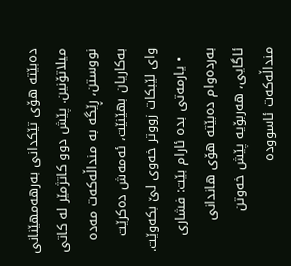دەبێتە هۆی تێکدانی بەرهەمهێنانی میلاتۆنین. پێش دوو کاتژمێر لە کاتی نووستن، ڕێگە بە منداڵەکەت مەدە بەکاریان بهێنێت، ئەمەش دەکرێت وای لێبکات زووتر خەوی لێ بکەوێت.
  • یارمەتی بدە ئارام بێت: فشاری بەردەوام دەبێتە هۆی هاندانی ئاگایی، هەربۆیە پێش خەوتن منداڵەکەت ئاسوودە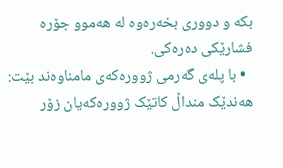بکە و دووری بخەرەوە لە هەموو جۆرە فشارێکی دەرەکی.
  • با پلەی گەرمی ژوورەکەی مامناوەند بێت: هەندێک منداڵ کاتێک ژوورەکەیان زۆر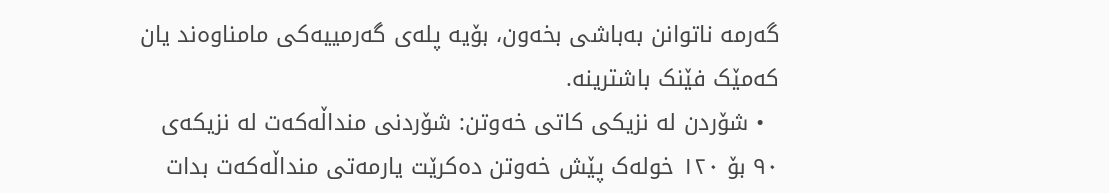گەرمە ناتوانن بەباشی بخەون، بۆیە پلەی گەرمییەکی مامناوەند یان کەمێک فێنک باشترینە.
  • شۆردن لە نزیکی کاتی خەوتن: شۆردنی منداڵەکەت لە نزیکەی ٩٠ بۆ ١٢٠ خولەک پێش خەوتن دەکرێت یارمەتی منداڵەکەت بدات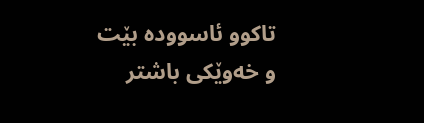تاکوو ئاسوودە بێت و خەوێکی باشتر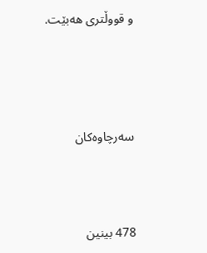و قووڵتری هەبێت.




سەرچاوەکان



478 بینین